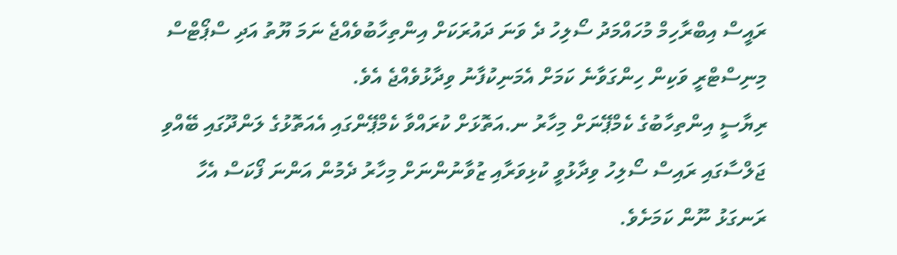ރައީސް އިބްރާހިމް މުހައްމަދު ސޯލިހު ދެ ވަނަ ދައުރަކަށް އިންތިހާބުވެއްޖެ ނަމަ ޔޫތު އަދި ސްޕޯޓްސް މިނިސްޓްރީ ވަކިން ހިންގަވާނެ ކަމަށް އެމަނިކުފާނު ވިދާޅުވެއްޖެ އެވެ.
ރިޔާސީ އިންތިހާބުގެ ކެމްޕޭނަށް މިހާރު ނ.އަތޮޅަށް ކުރައްވާ ކެމްޕޭންގައި އެއަތޮޅުގެ ލަންދޫގައި ބޭއްވި ޖަލްސާގައި ރައިސް ސޯލިހު ވިދާޅުވީ ކުޅިވަރާއި ޒުވާނުންނަށް މިހާރު ދެމުން އަންނަ ފޯކަސް އެހާ ރަނގަޅު ނޫން ކަމަށެވެ.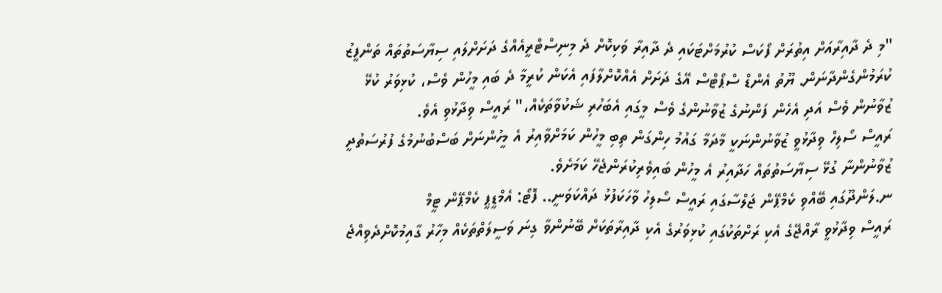"މި ދެ ދާއިރާއަށް އިތުރަށް ފޯކަސް ކުރުމަށްޓަކައި ދެ ދާއިރާ ވަކިކޮށް ދެ މިނިސްޓްރީއެއްގެ ދަށަށްލައި ސިޔާސަތުތައް ތަންފީޒު ކުރަމުންގެންދާނަން. ޔޫތު އެންޑް ސްޕޯޓްސް އޭގެ ދަށަށް އެއްކޮށްލާފައި އެކަން ކުރީމާ ދެ ބައި މީހުން ވެސް، ކުޅިވަރު ކުޅޭ ޒުވާނުން ވެސް އަދި އެހެން ފަންނުގެ ޒުވާނުންގެ ވެސް މީގައި އެބަހުރި ޝަކުވާތަކެއް،" ރައީސް ވިދާޅުވި އެވެ.
ރައީސް ސޯލިހް ވިދާޅުވީ ޒުވާނުންނަކީ މާދަމާ ގައުމު ހިންގަން ތިބި މީހުން ކަމަށްވާއިރު އެ މީހުންނަށް ބަސްބުނުމުގެ ފުރުސަތުދީ ޒުވާނުންނާ ގުޅޭ ސިޔާސަތުތައް ހަދާއިރު އެ މީހުން ބައިވެރިކުރަންޖެހޭ ކަމަށެވެ.
ނ.ލަންދޫގައި ބޭއްވި ކެމްޕޭން ޖަލްސާގައި ރައީސް ސޯލިހު ވާހަކަފުޅު ދައްކަވަނީ.. ފޮޓޯ: އެމްޑީޕީ ކެމްޕޭން ޓީމް
ރައީސް ވިދާޅުވީ ރާއްޖޭގެ އެކި ރަށްތަކުގައި ކުޅިވަރުގެ އެކި ދާއިރާތަކަށް ބޭނުންވާ ގިނަ ވަސީލަތްތަކެއް މިހާރު ގާއިމުކޮށްދެވިއްޖެ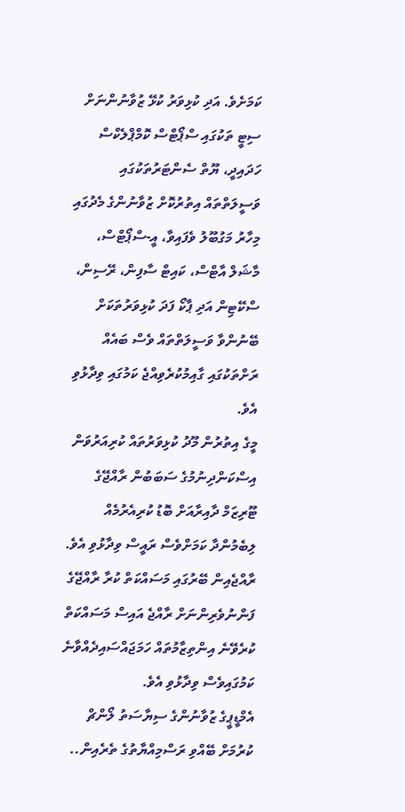ކަމަށެވެ. އަދި ކުޅިވަރު ކުޅޭ ޒުވާނުންނަށް ސިޓީ ތަކުގައި ސްޕޯޓްސް ކޮމްޕްލެކްސް ހަދައިދީ، ޔޫތް ސެންޓަރުތަކުގައި ވަސީލަތްތައް އިތުރުކޮށް ޒުވާނުންގެ މެދުގައި މިހާރު މަގުބޫލު ވެފައިވާ، އީ-ސްޕޯޓްސް، މާޝަލް އާޓްސް، ކައިޓް ސާފިން، ރޭސިން، ސްކޭޓިން އަދި ޕާކޯ ފަދަ ކުޅިވަރުތަކަށް ބޭނުންވާ ވަސީލަތްތައް ވެސް ބައެއް ރަށްތަކުގައި ގާއިމުކުރެވިއްޖެ ކަމުގައި ވިދާޅުވި އެވެ.
މީގެ އިތުރުން މޫދު ކުޅިވަރުތައް ކުރިއަރުވަން އިސްކަންދިނުމުގެ ސަބަބުން ރާއްޖޭގެ ޓޫރިޒަމް ދާއިރާއަށް ބޮޑު ކުރިއެރުމެއް ލިބެމުންދާ ކަމަށްވެސް ރައީސް ވިދާޅުވި އެވެ. ރާއްޖެއިން ބޭރުގައި މަސައްކަތް ކުރާ ރާއްޖޭގެ ފަންނުވެރިންނަށް ރާއްޖެ އައިސް މަސައްކަތް ކުރެވޭނެ އިންތިޒާމުތައް ހަމަޖައްސައިދެއްވާނެ ކަމުގައިވެސް ވިދާޅުވި އެވެ.
އެމްޑީޕީގެ ޒުވާނުންގެ ސިޔާސަތު ލޯންޗް ކުރުމަށް ބޭއްވި ރަސްމިއްޔާތުގެ ތެރެއިން..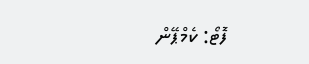ފޮޓޯ: ކެމްޕޭން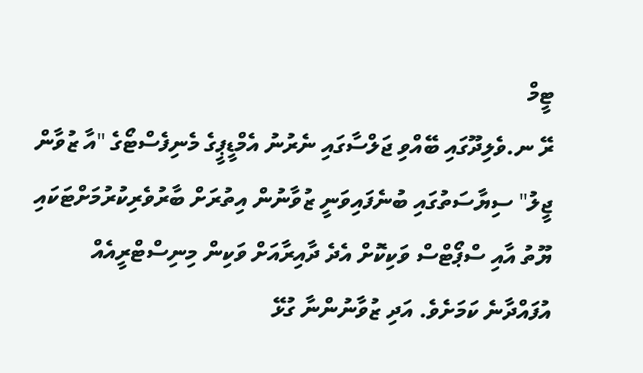ޓީމް
ރޭ ނ.ވެލިދޫގައި ބޭއްވި ޖަލްސާގައި ނެރުނު އެމްޑީޕީގެ މެނިފެސްޓޯގެ "އާ ޒުވާން ޖީލު" ސިޔާސަތުގައި ބުނެފައިވަނީ ޒުވާނުން އިތުރަށް ބާރުވެރިކުރުމަށްޓަކައި ޔޫތު އާއި ސްޕޯޓްސް ވަކިކޮށް އެދެ ދާއިރާއަށް ވަކިން މިނިސްޓްރީއެއް އުފައްދާނެ ކަމަށެވެ. އަދި ޒުވާނުންނާ ގުޅޭ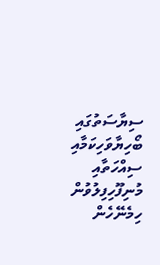ސިޔާސަތުގައި ބޯހިޔާވަހިކަމާއި ސިއްހަތާއި މުނިފޫހިފިލުވުން ހިމެނޭހެން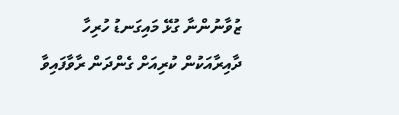ޒުވާނުންނާ ގުޅޭ މައިގަނޑު ހުރިހާ ދާއިރާއަކުން ކުރިއަށް ގެންދަން ރާވާފައިވާ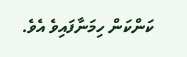ކަންކަން ހިމަނާފައިވެ އެވެ.